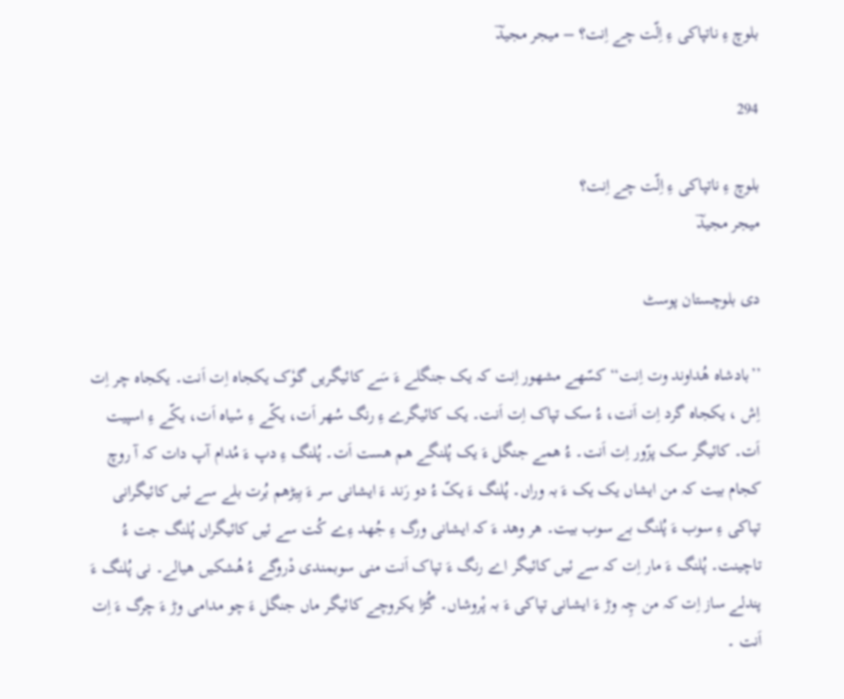بلوچ ءِ ناتپاکی ءِ اِلّت چے اِنت؟ – میجر مجیدؔ

294

بلوچ ءِ ناتپاکی ءِ اِلّت چے اِنت؟
میجر مجیدؔ

دی بلوچستان پوسٹ

’’بادشاہ ھُداوند وت اِنت‘‘ کسّھے مشھور اِنت کہ یک جنگلے ءَ سَے کائیگریں گوٗک یکجاہ اِت اَنت۔ یکجاہ چر اِت اِش ، یکجاہ گرد اِت اَنت، ءُ سک تپاک اِت اَنت۔ یک کائیگرے ءِ رنگ سُھر اَت، یکّے ءِ سْیاہ اَت، یکّے ءِ اسپیت اَت۔ کائیگر سک پزّور اِت اَنت۔ ءُ ھمے جنگل ءَ یک پُلنگے ھم ھست اَت۔ پُلنگ ءِ دپ ءَ مُدام آپ دات کہ آ روچ کجام بیت کہ من ایشاں یک یک ءَ بہ وراں۔ پُلنگ ءَ یکّ ءُ دو رَند ءَ ایشانی سر ءَ بِیڑھم بُرت بلے سے ئیں کائیگرانی تپاکی ءِ سوب ءَ پُلنگ بے سوب بیت۔ ھر وھد ءَ کہ ایشانی ورگ ءِ جُھد ءِے کُت سے ئیں کائیگراں پُلنگ جت ءُ تاچینت۔ پُلنگ ءَ مار اِت کہ سے ئیں کائیگر اے رنگ ءَ تپاک اَنت منی سوبمندی دْروگے ءُ ھُشکیں ھیالے۔ نی پُلنگ ءَ پندلے ساز اِت کہ من چِہ وڑ ءَ ایشانی تپاکی ءَ بہ پْروشاں۔ گُڑا یکروچے کائیگر ماں جنگل ءَ چو مدامی وڑ ءَ چرگ ءَ اِت اَنت ۔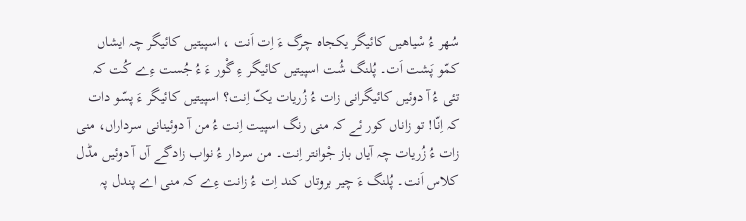سُھر ءُ سْیاھیں کائیگر یکجاہ چرگ ءَ اِت اَنت ، اسپیتیں کائیگر چہ ایشاں کمّو پَشت اَت۔ پُلنگ شُت اسپیتیں کائیگر ءِ گْور ءَ ءُ جُست ءِے کُت کہ تئی ءُ آ دوئیں کائیگرانی زات ءُ زُریات یکّ اِنت؟ اسپیتیں کائیگر ءَ پسّو دات کہ اِنّا! تو زاناں کور ئے کہ منی رنگ اسپیت اِنت ءُ من آ دوئینانی سرداراں، منی زات ءُ زُریات چہ آیاں باز جْوانتر اِنت۔ من سردار ءُ نواب زادگے آں آ دوئیں مڈل کلاس اَنت۔ پُلنگ ءَ چیر بروتاں کند اِت ءُ زانت ءِے کہ منی اے پندل پہ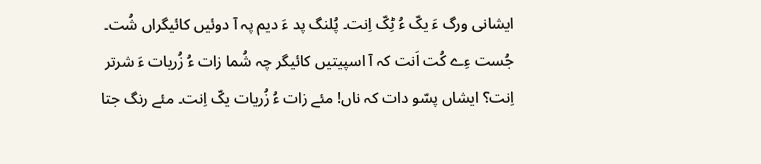ایشانی ورگ ءَ یکّ ءُ ٹِکّ اِنت۔ پُلنگ پد ءَ دیم پہ آ دوئیں کائیگراں شُت۔ جُست ءِے کُت اَنت کہ آ اسپیتیں کائیگر چہ شُما زات ءُ زُریات ءَ شرتر اِنت؟ ایشاں پسّو دات کہ ناں! مئے زات ءُ زُریات یکّ اِنت۔ مئے رنگ جتا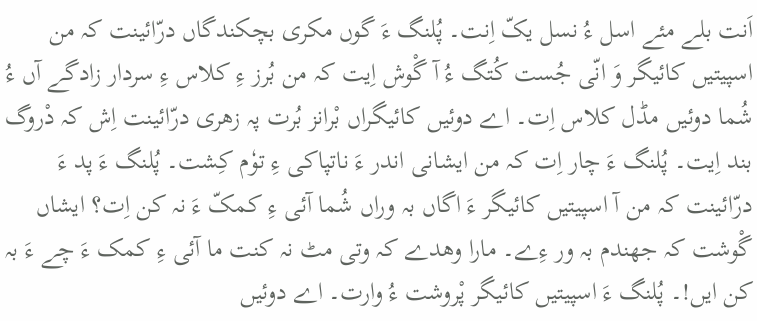اَنت بلے مئے اسل ءُ نسل یکّ اِنت۔ پُلنگ ءَ گوں مکری بچکندگاں درّائینت کہ من اسپیتیں کائیگر وَ انّی جُست کُتگ ءُ آ گْوش اِیت کہ من بُرز ءِ کلاس ءِ سردار زادگے آں ءُ شُما دوئیں مڈل کلاس اِت۔ اے دوئیں کائیگراں بْرانز بُرت پہ زھری درّائینت اِش کہ دْروگ بند اِیت۔ پُلنگ ءَ چار اِت کہ من ایشانی اندر ءَ ناتپاکی ءِ توٗم کِشت۔ پُلنگ ءَ پد ءَ درّائینت کہ من آ اسپیتیں کائیگر ءَ اگاں بہ وراں شُما آئی ءِ کمکّ ءَ نہ کن اِت؟ ایشاں گْوشت کہ جھندم بہ ور ءِے۔ مارا وھدے کہ وتی مٹ نہ کنت ما آئی ءِ کمک ءَ چے ءَ بہ کن ایں!۔ پُلنگ ءَ اسپیتیں کائیگر پْروشت ءُ وارت۔ اے دوئیں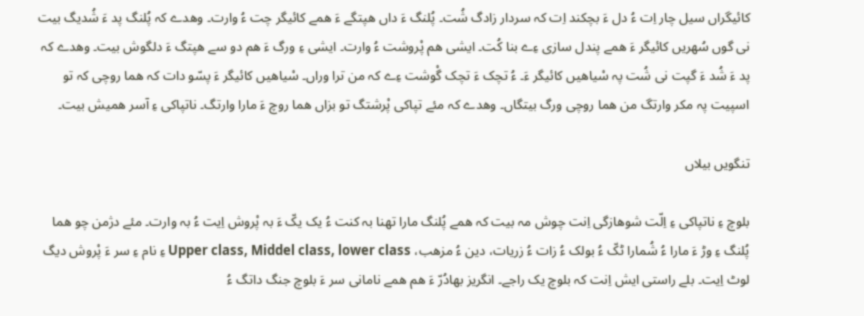کائیگراں سیل چار اِت ءُ دل ءَ بچکند اِت کہ سردار زادگ شُت۔ پُلنگ ءَ داں ھپتگے ءَ ھمے کائیگر چت ءُ وارت۔ وھدے کہ پُلنگ پد ءَ شُدیگ بیت نی گوں سُھریں کائیگر ءَ ھمے پندل سازی ءِے بنا کُت۔ ایشی ھم پْروشت ءُ وارت۔ ایشی ءِ ورگ ءَ ھم دو سے ھپتگ ءَ دلگوش بیت۔ وھدے کہ پد ءَ شُد ءَ گپت نی شُت پہ سْیاھیں کائیگر ءَ۔ ءُ تچک ءَ تچک گْوشت ءِے کہ من ترا وراں۔ سْیاھیں کائیگر ءَ پسّو دات کہ ھما روچی کہ تو اسپیت پہ مکر وارتگ من ھما روچی ورگ بیتگاں۔ وھدے کہ مئے تپاکی پْرشتگ تو بزاں ھما روچ ءَ مارا وارتگ۔ ناتپاکی ءِ آسر ھمیش بیت۔

تنگویں بیلاں

بلوچ ءِ ناتپاکی ءِ اِلّت شوھازگی اِنت چوش مہ بیت کہ ھمے پُلنگ مارا تھنا بہ کنت ءُ یک یکّ ءَ بہ پْروش اِیت ءُ بہ وارت۔ مئے دژمن چو ھما پُلنگ ءِ وڑ ءَ مارا ءُ شُمارا ٹکّ ءُ بولک ءُ زات ءُ زریات، دین ءُ مزھب، Upper class, Middel class, lower class ءِ نام ءِ سر ءَ پْروش دیگ لوٹ اِیت۔ بلے راستی ایش اِنت کہ بلوچ یک راجے۔ انگریز بھادُرّ ءَ ھم ھمے نامانی سر ءَ بلوچ جنگ داتگ ءُ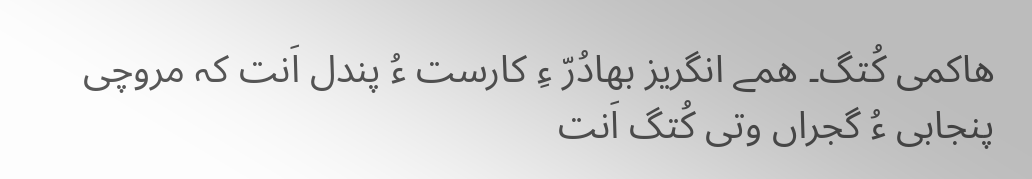ھاکمی کُتگ۔ ھمے انگریز بھادُرّ ءِ کارست ءُ پندل اَنت کہ مروچی پنجابی ءُ گجراں وتی کُتگ اَنت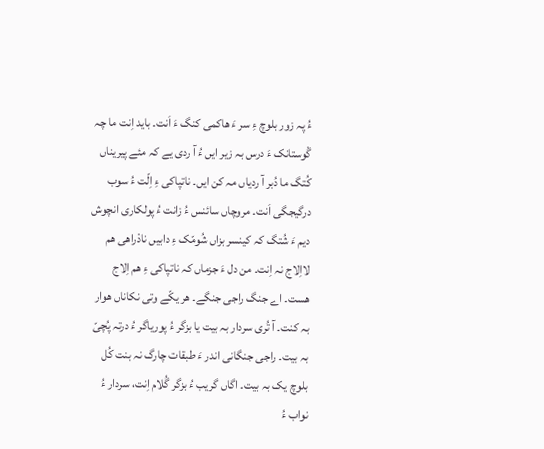ءُ پہ زور بلوچ ءِ سر ءَ ھاکمی کنگ ءَ اَنت۔ باید اِنت ما چہ گْوستانک ءَ درس بہ زیر ایں ءُ آ ردی یے کہ مئے پیریناں کُتگ ما دُبر آ ردیاں مہ کن ایں۔ ناتپاکی ءِ اِلّت ءُ سوب درگیجگی اَنت۔ مروچاں سائنس ءُ زانت ءُ پولکاری انچوش دیم ءَ شُتگ کہ کینسر بزاں شُومّک ءِ دابیں نادْراھی ھم لااِلاج نہ اِنت۔ من دل ءَ جزماں کہ ناتپاکی ءِ ھم اِلاج ھست۔ اے جنگ راجی جنگے۔ ھر یکّے وتی نکاناں ھوار بہ کنت۔ آ تُری سردار بہ بیت یا بزگر ءُ پوریاگر ءُ درتہ پُچیّ بہ بیت۔ راجی جنگانی اندر ءَ طبقات چارگ نہ بنت کُل بلوچ یک بہ بیت۔ اگاں گریب ءُ بزگر گُلام اِنت، سردار ءُ نواب ءُ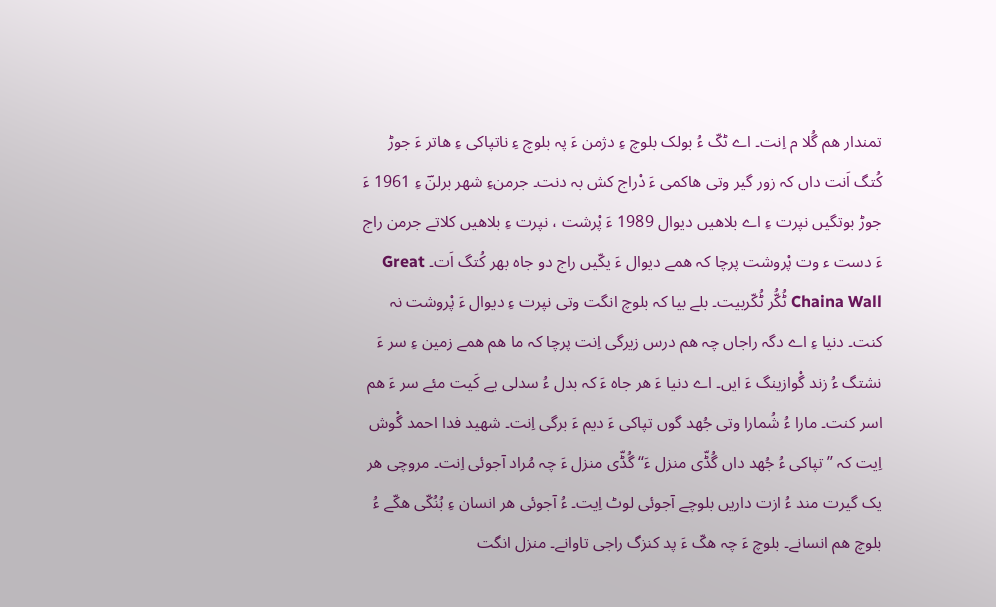تمندار ھم گُلا م اِنت۔ اے ٹکّ ءُ بولک بلوچ ءِ دژمن ءَ پہ بلوچ ءِ ناتپاکی ءِ ھاتر ءَ جوڑ کُتگ اَنت داں کہ زور گیر وتی ھاکمی ءَ دْراج کش بہ دنت۔ جرمنءِ شھر برلنؔ ءِ 1961 ءَ جوڑ بوتگیں نپرت ءِ اے بلاھیں دیوال 1989 ءَ پْرشت ، نپرت ءِ بلاھیں کلاتے جرمن راج ءَ دست ء وت پْروشت پرچا کہ ھمے دیوال ءَ یکّیں راج دو جاہ بھر کُتگ اَت۔ Great Chaina Wall ٹُکُّر ٹُکّربیت۔ بلے بیا کہ بلوچ انگت وتی نپرت ءِ دیوال ءَ پْروشت نہ کنت۔ دنیا ءِ اے دگہ راجاں چہ ھم درس زیرگی اِنت پرچا کہ ما ھم ھمے زمین ءِ سر ءَ نشتگ ءُ زند گْوازینگ ءَ ایں۔ اے دنیا ءَ ھر جاہ ءَ کہ بدل ءُ سدلی یے کَیت مئے سر ءَ ھم اسر کنت۔ مارا ءُ شُمارا وتی جُھد گوں تپاکی ءَ دیم ءَ برگی اِنت۔ شھید فدا احمد گْوش اِیت کہ ’’تپاکی ءُ جُھد داں گُڈّی منزل ءَ‘‘ گُڈّی منزل ءَ چہ مُراد آجوئی اِنت۔ مروچی ھر یک گیرت مند ءُ ازت داریں بلوچے آجوئی لوٹ اِیت۔ ءُ آجوئی ھر انسان ءِ بُنُکّی ھکّے ءُ بلوچ ھم انسانے۔ بلوچ ءَ چہ ھکّ ءَ پد کنزگ راجی تاوانے۔ منزل انگت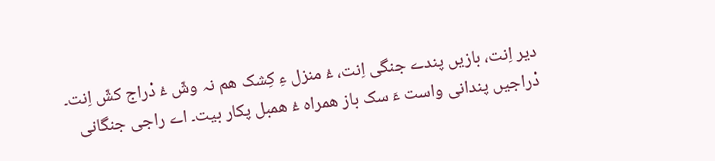دیر اِنت، بازیں پندے جنگی اِنت، ءُ منزل ءِ کِشک ھم نہ وشّ ءُ دْراج کشّ اِنت۔ دْراجیں پندانی واست ءَ سک باز ھمراہ ءُ ھمبل پکار بیت۔ اے راجی جنگانی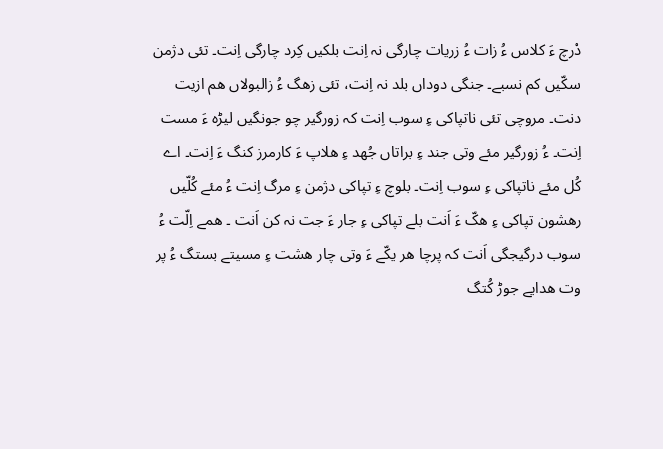دْرچ ءَ کلاس ءُ زات ءُ زریات چارگی نہ اِنت بلکیں کِرد چارگی اِنت۔ تئی دژمن سکّیں کم نسبے۔ جنگی دوداں بلد نہ اِنت، تئی زھگ ءُ زالبولاں ھم ازیت دنت۔ مروچی تئی ناتپاکی ءِ سوب اِنت کہ زورگیر چو جونگیں لیڑہ ءَ مست اِنت۔ ءُ زورگیر مئے وتی جند ءِ براتاں جُھد ءِ ھلاپ ءَ کارمرز کنگ ءَ اِنت۔ اے کُل مئے ناتپاکی ءِ سوب اِنت۔ بلوچ ءِ تپاکی دژمن ءِ مرگ اِنت ءُ مئے کُلّیں رھشون تپاکی ءِ ھکّ ءَ اَنت بلے تپاکی ءِ جار ءَ جت نہ کن اَنت ۔ ھمے اِلّت ءُ سوب درگیجگی اَنت کہ پرچا ھر یکّے ءَ وتی چار ھشت ءِ مسیتے بستگ ءُ پر وت ھدایے جوڑ کُتگ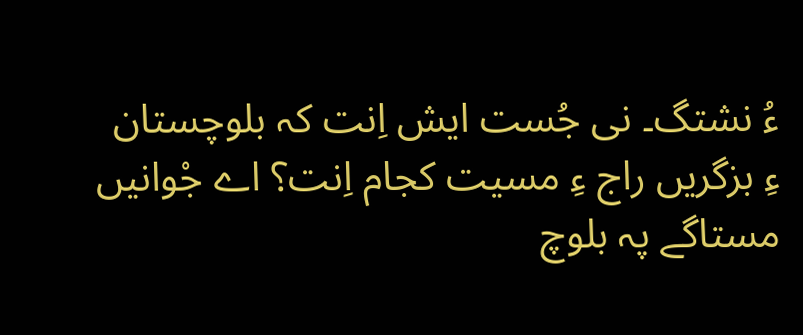ءُ نشتگ۔ نی جُست ایش اِنت کہ بلوچستان ءِ بزگریں راج ءِ مسیت کجام اِنت؟ اے جْوانیں مستاگے پہ بلوچ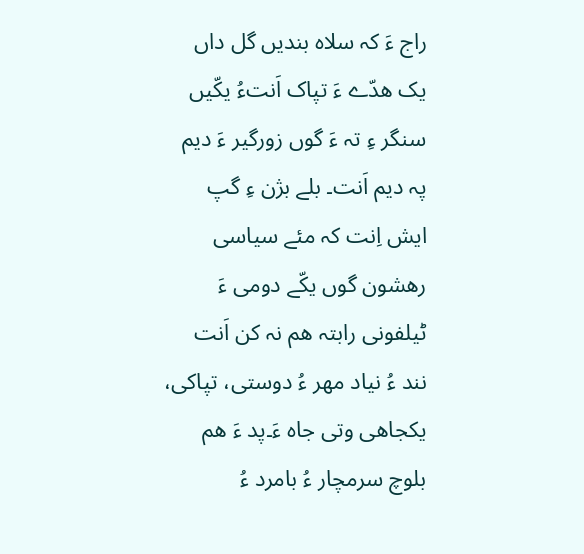راج ءَ کہ سلاہ بندیں گل داں یک ھدّے ءَ تپاک اَنتءُ یکّیں سنگر ءِ تہ ءَ گوں زورگیر ءَ دیم پہ دیم اَنت۔ بلے بژن ءِ گپ ایش اِنت کہ مئے سیاسی رھشون گوں یکّے دومی ءَ ٹیلفونی رابتہ ھم نہ کن اَنت نند ءُ نیاد مھر ءُ دوستی، تپاکی، یکجاھی وتی جاہ ءَ۔پد ءَ ھم بلوچ سرمچار ءُ بامرد ءُ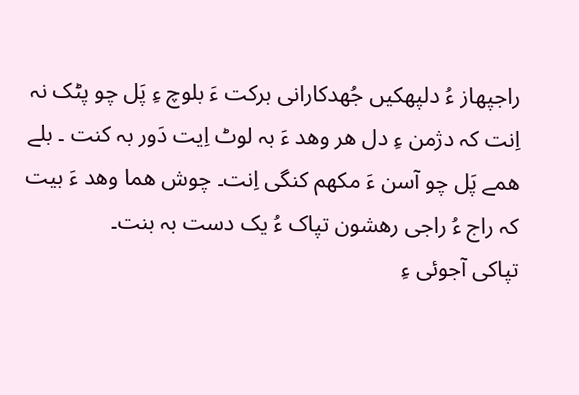راجپھاز ءُ دلپھکیں جُھدکارانی برکت ءَ بلوچ ءِ پَل چو پٹک نہ اِنت کہ دژمن ءِ دل ھر وھد ءَ بہ لوٹ اِیت دَور بہ کنت ۔ بلے ھمے پَل چو آسن ءَ مکھم کنگی اِنت۔ چوش ھما وھد ءَ بیت کہ راج ءُ راجی رھشون تپاک ءُ یک دست بہ بنت۔
تپاکی آجوئی ءِ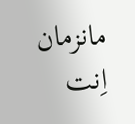مانزمان اِنت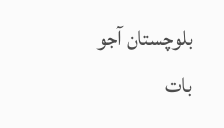بلوچستان آجو بات